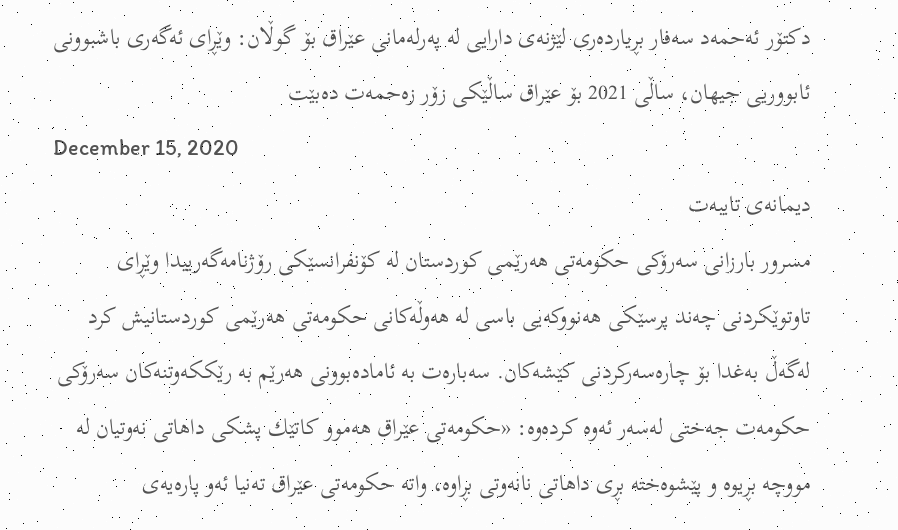دكتۆر ئەحمەد سەفار بڕیاردەری لێژنەی دارایی لە پەرلەمانی عێراق بۆ گوڵان: وێڕای ئەگەری باشبوونی ئابووریی جیهان، ساڵی 2021 بۆ عێراق ساڵێكی زۆر زەحمەت دەبێت
December 15, 2020
دیمانەی تایبەت
مسرور بارزانی سەرۆكی حكومەتی هەرێمی كوردستان لە كۆنفرانسێكی رۆژنامەگەرییدا وێڕای تاوتوێكردنی چەند پرسێكی هەنووكەیی باسی لە هەوڵەكانی حكومەتی هەرێمی كوردستانیش كرد لەگەڵ بەغدا بۆ چارەسەركردنی كێشەكان. سەبارەت بە ئامادەبوونی هەرێم بە رێككەوتنەكان سەرۆكی حكومەت جەختی لەسەر ئەوە كردەوە: «حكومەتی عێراق هەموو كاتێك پشكی داهاتی نەوتیان لە مووچە بڕیوە و پێشوەختە بڕی داهاتی نانەوتی بڕاوە، واتە حكومەتی عێراق تەنیا ئەو پارەیەی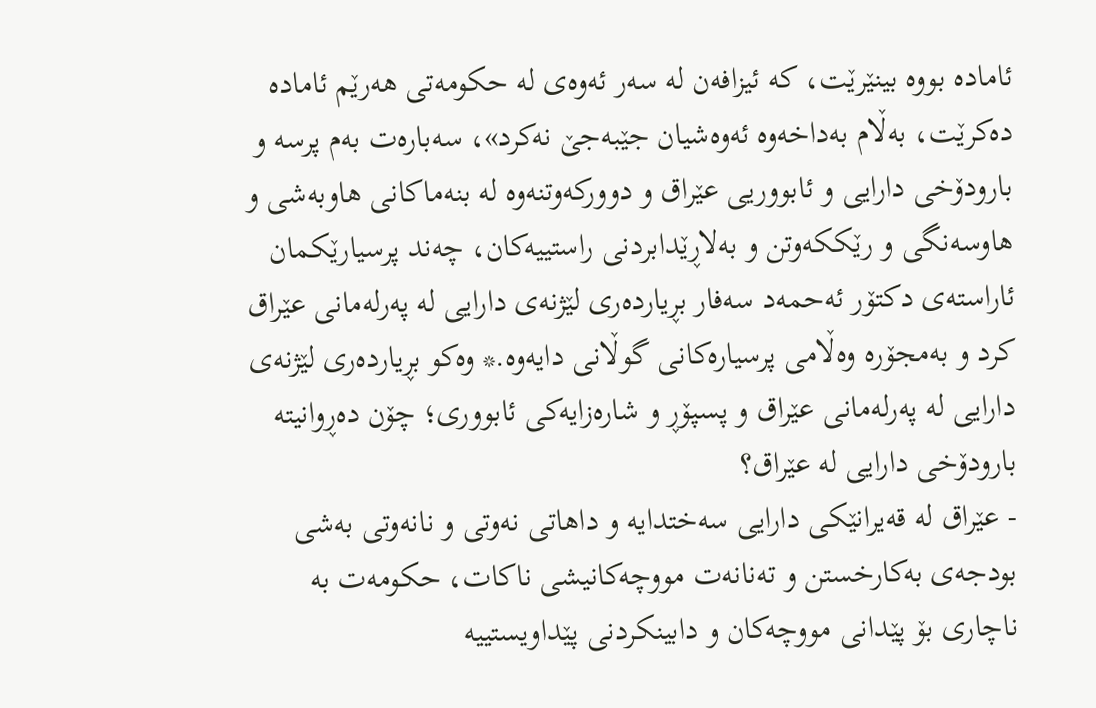ئامادە بووە بینێرێت، كە ئیزافەن لە سەر ئەوەی لە حكومەتی هەرێم ئامادە دەكرێت، بەڵام بەداخەوە ئەوەشیان جێبەجێ نەكرد»، سەبارەت بەم پرسە و بارودۆخی دارایی و ئابووریی عێراق و دووركەوتنەوە لە بنەماكانی هاوبەشی و هاوسەنگی و رێككەوتن و بەلاڕێدابردنی راستییەكان، چەند پرسیارێكمان ئاراستەی دكتۆر ئەحمەد سەفار بڕیاردەری لێژنەی دارایی لە پەرلەمانی عێراق كرد و بەمجۆرە وەڵامی پرسیارەكانی گوڵانی دایەوە.* وەكو بڕیاردەری لێژنەی دارایی لە پەرلەمانی عێراق و پسپۆڕ و شارەزایەكی ئابووری؛ چۆن دەڕوانیتە بارودۆخی دارایی لە عێراق؟
- عێراق لە قەیرانێكی دارایی سەختدایە و داهاتی نەوتی و نانەوتی بەشی بودجەی بەكارخستن و تەنانەت مووچەكانیشی ناكات، حكومەت بە ناچاری بۆ پێدانی مووچەكان و دابینكردنی پێداویستییە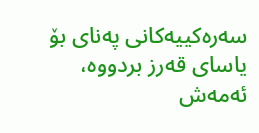سەرەكییەكانی پەنای بۆ یاسای قەرز بردووە، ئەمەش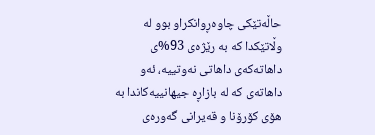حاڵەتێكی چاوەڕوانكراو بوو لە وڵاتێكدا كە بە رێژەی 93%ی داهاتەكەی داهاتی نەوتییە، ئەو داهاتەی كە لە بازاڕە جیهانییەكاندا بە هۆی كۆرۆنا و قەیرانی گەورەی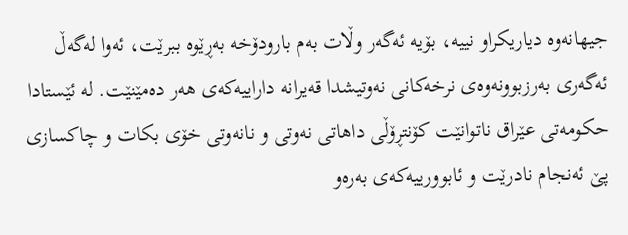جیهانەوە دیاریكراو نییە، بۆیە ئەگەر وڵات بەم بارودۆخە بەڕێوە ببرێت، ئەوا لەگەڵ ئەگەری بەرزبوونەوەی نرخەكانی نەوتیشدا قەیرانە داراییەكەی هەر دەمێنێت. لە ئێستادا حكومەتی عێراق ناتوانێت كۆنتڕۆڵی داهاتی نەوتی و نانەوتی خۆی بكات و چاكسازی پێ ئەنجام نادرێت و ئابوورییەكەی بەرەو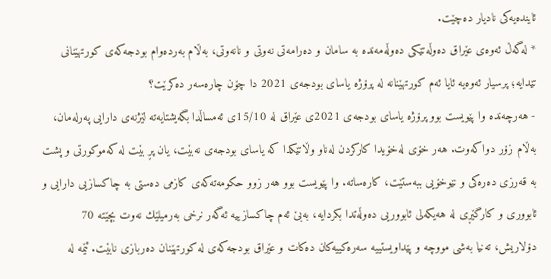ئایندەیەكی نادیار دەچێت.
* لەگەڵ ئەوەی عێراق دەوڵەتێكی دەوڵەمەندە بە سامان و دەرامەتی نەوتی و نانەوتی، بەڵام بەردەوام بودجەكەی كورتهێنانی تێدایە؛ پرسیار ئەوەیە ئایا ئەم كورتهێنانە لە پرۆژە یاسای بودجەی 2021 دا چۆن چارەسەر دەكرێت؟
- هەرچەندە وا پێویست بوو پرۆژە یاسای بودجەی 2021ی عێراق لە 15/10ی ئەمساڵدا بگەیشتایەتە لێژنەی دارایی پەرلەمان، بەڵام زۆر دواكەوت. هەر خۆی لەخۆیدا كاركردن لەناو وڵاتێكدا كە یاسای بودجەی نەبێت، یان پڕ بێت لە كەموكورتی و پشت بە قەرزی دەرەكی و نێوخۆیی ببەستێت، كارەساتە. وا پێویست بوو هەر زوو حكومەتەكەی كازمی دەستی بە چاكسازیی دارایی و ئابووری و كارگێڕی لە هەیكەلی ئابووریی دەوڵەتدا بكردایە، بەبێ ئەم چاكسازییە ئەگەر نرخی بەرمیلێك نەوت بچێتە 70 دۆلاریش، تەنیا بەشی مووچە و پێداویستییە سەرەكییەكان دەكات و عێراق بودجەكەی لە كورتهێنان دەربازی نابێت. ئێمە لە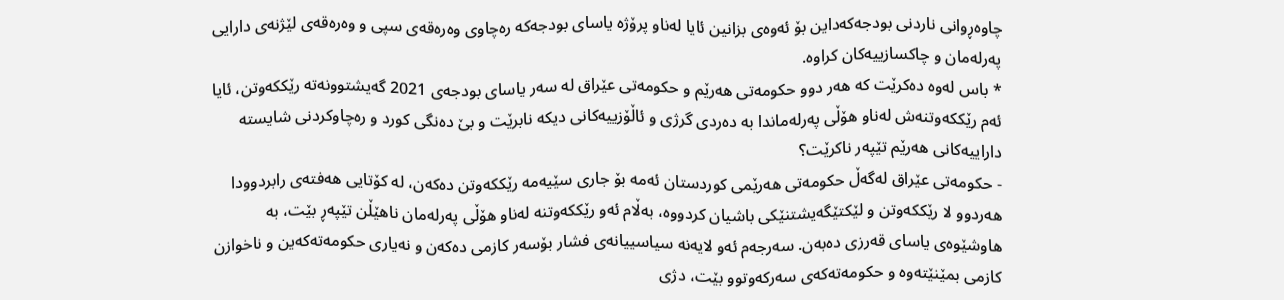چاوەڕوانی ناردنی بودجەكەداین بۆ ئەوەی بزانین ئایا لەناو پرۆژە یاسای بودجەكە رەچاوی وەرەقەی سپی و وەرەقەی لێژنەی دارایی پەرلەمان و چاكسازییەكان كراوە.
* باس لەوە دەكرێت كە هەر دوو حكومەتی هەرێم و حكومەتی عێراق لە سەر یاسای بودجەی 2021 گەیشتوونەتە رێككەوتن، ئایا ئەم رێككەوتنەش لەناو هۆڵی پەرلەماندا بە دەردی گرژی و ئاڵۆزییەكانی دیكە نابرێت و بێ دەنگی كورد و رەچاوكردنی شایستە داراییەكانی هەرێم تێپەر ناكرێت؟
- حكومەتی عێراق لەگەڵ حكومەتی هەرێمی كوردستان ئەمە بۆ جاری سێیەمە رێككەوتن دەكەن، لە كۆتایی هەفتەی رابردوودا هەردوو لا رێككەوتن و لێكتێگەیشتنێكی باشیان كردووە، بەڵام ئەو رێككەوتنە لەناو هۆڵی پەرلەمان ناهێڵن تێپەڕ بێت، بە هاوشێوەی یاسای قەرزی دەبەن. سەرجەم ئەو لایەنە سیاسییانەی فشار بۆسەر كازمی دەكەن و نەیاری حكومەتەكەین و ناخوازن كازمی بمێنێتەوە و حكومەتەكەی سەركەوتوو بێت، دژی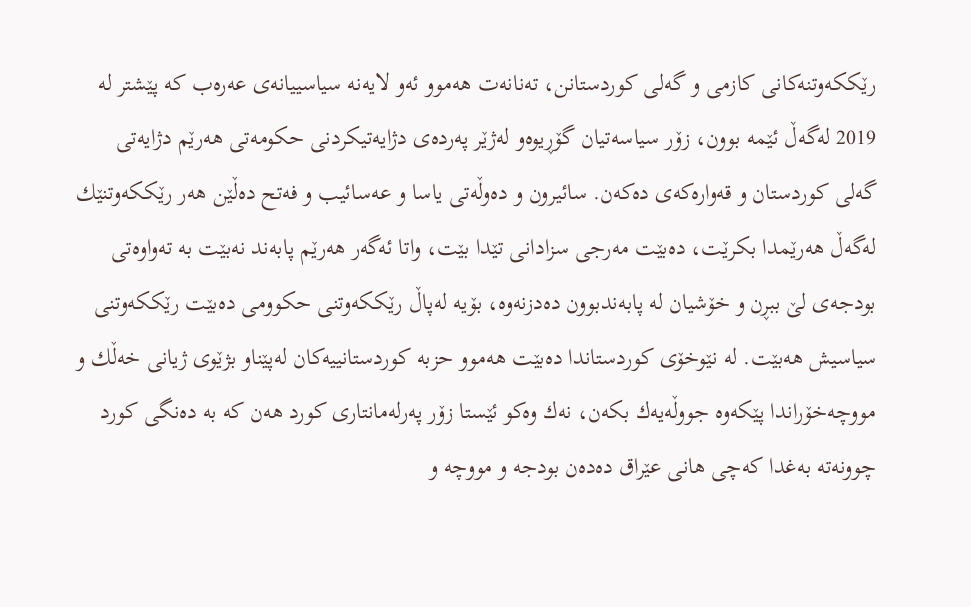رێككەوتنەكانی كازمی و گەلی كوردستانن، تەنانەت هەموو ئەو لایەنە سیاسییانەی عەرەب كە پێشتر لە 2019 لەگەڵ ئێمە بوون، زۆر سیاسەتیان گۆڕیوەو لەژێر پەردەی دژایەتیكردنی حكومەتی هەرێم دژایەتی گەلی كوردستان و قەوارەكەی دەكەن. سائیرون و دەوڵەتی یاسا و عەسائیب و فەتح دەڵێن هەر رێككەوتنێك لەگەڵ هەرێمدا بكرێت، دەبێت مەرجی سزادانی تێدا بێت، واتا ئەگەر هەرێم پابەند نەبێت بە تەواوەتی بودجەی لێ ببڕن و خۆشیان لە پابەندبوون دەدزنەوە، بۆیە لەپاڵ رێككەوتنی حكوومی دەبێت رێككەوتنی سیاسیش هەبێت. لە نێوخۆی كوردستاندا دەبێت هەموو حزبە كوردستانییەكان لەپێناو بژێوی ژیانی خەڵك و مووچەخۆراندا پێكەوە جووڵەیەك بكەن، نەك وەكو ئێستا زۆر پەرلەمانتاری كورد هەن كە بە دەنگی كورد چوونەتە بەغدا كەچی هانی عێراق دەدەن بودجە و مووچە و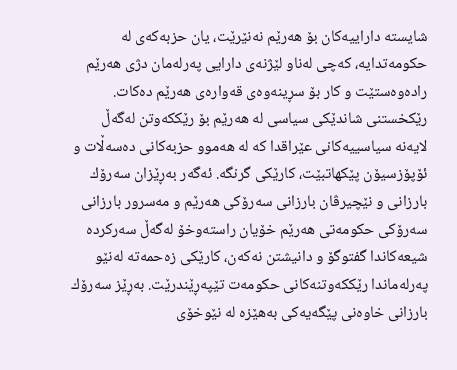شایستە داراییەكان بۆ هەرێم نەنێرێت، یان حزبەكەی لە حكومەتدایە، كەچی لەناو لێژنەی دارایی پەرلەمان دژی هەرێم رادەوەستێت و كار بۆ سڕینەوەی قەوارەی هەرێم دەكات. رێكخستنی شاندێكی سیاسی لە هەرێم بۆ رێككەوتن لەگەڵ لایەنە سیاسییەكانی عێراقدا كە لە هەموو حزبەكانی دەسەڵات و ئۆپۆزسیۆن پێكهاتبێت، كارێكی گرنگە. ئەگەر بەڕێزان سەرۆك بارزانی و نێچیرڤان بارزانی سەرۆكی هەرێم و مەسرور بارزانی سەرۆكی حكومەتی هەرێم خۆیان راستەوخۆ لەگەڵ سەركردە شیعەكاندا گفتوگۆ و دانیشتن نەكەن، كارێكی زەحمەتە لەنێو پەرلەماندا رێككەوتنەكانی حكومەت تێپەڕێندرێت. بەڕێز سەرۆك بارزانی خاوەنی پێگەیەكی بەهێزە لە نێوخۆی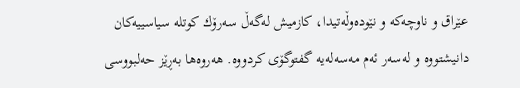عێراق و ناوچەكە و نێودەوڵەتیدا، كازمیش لەگەڵ سەرۆك كوتلە سیاسییەكان دانیشتووە و لەسەر ئەم مەسەلەیە گفتوگۆی كردووە. هەروەها بەڕێز حەلبووسی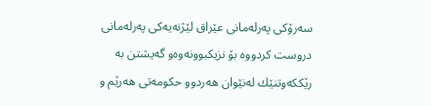سەرۆكی پەرلەمانی عێراق لێژنەیەكی پەرلەمانی دروست كردووە بۆ نزیكبوونەوەو گەیشتن بە رێككەوتنێك لەنێوان هەردوو حكومەتی هەرێم و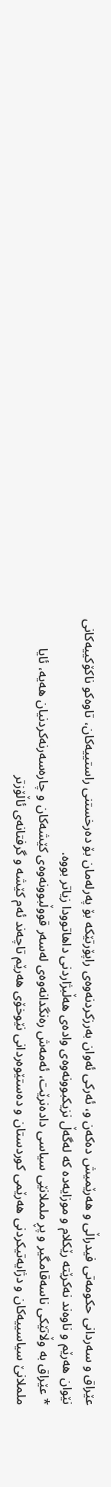عێراق و سەردانی حكومەتی فیدراڵی و هەرێمیش دەكەن و، ئەركی ئەوان بەرزكردنەوەی راپۆرتێكە بۆ پەرلەمان بۆ دەرخستنی راستییەكان، تاوەكو ناكۆكییەكانی نێوان هەرێم و ناوەند نەكرێتە رێكلام و موزایەدە كە لەگەڵ نزیكبوونەوەی وادەی هەڵبژاردنی داهاتوودا زیاتر بووە.
* عێراق بە وڵاتێكی ناسەقامگیر و پڕ ململانێی سیاسی دادەنرێت، ئەمەش رەنگدانەوەی لەسەر قووڵبوونەوەی كێشەكان و چارەسەرنەكردنیان هەیە، ئایا ململانێ سیاسییەكان و دژایەتیكردنی هەرێمی كوردستان و دەستێوەردانی نێوخۆی هەرێم تاچەند ئەم كێشە و گرفتانەی ئاڵۆزتر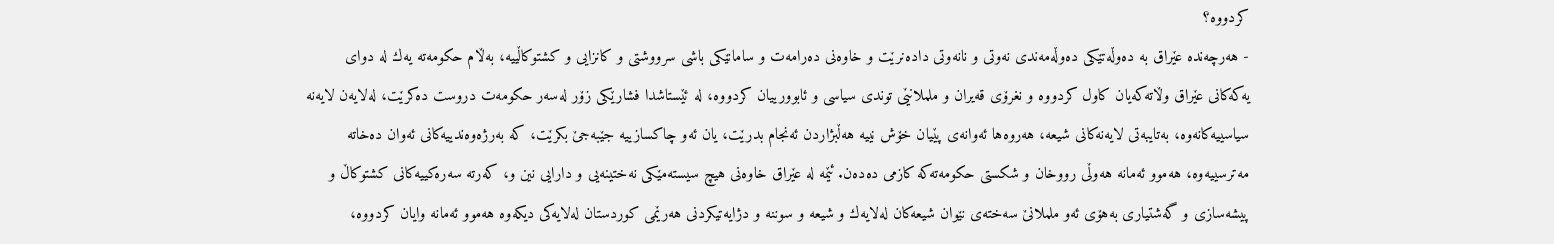كردووە؟
- هەرچەندە عێراق بە دەوڵەتێكی دەوڵەمەندی نەوتی و نانەوتی دادەنرێت و خاوەنی دەرامەت و سامانێكی باشی سرووشتی و كانزایی و كشتوكاڵییە، بەڵام حكومەتە یەك لە دوای یەكەكانی عێراق وڵاتەكەیان كاول كردووە و نغرۆی قەیران و ململانێی توندی سیاسی و ئابوورییان كردووە، لە ئێستاشدا فشارێكی زۆر لەسەر حكومەت دروست دەكرێت، لەلایەن لایەنە سیاسییەكانەوە، بەتایبەتی لایەنەكانی شیعە، هەروەها ئەوانەی پێیان خۆش نییە هەڵبژاردن ئەنجام بدرێت، یان ئەو چاكسازییە جێبەجێ بكرێت، كە بەرژەوەندییەكانی ئەوان دەخاتە مەترسییەوە، هەموو ئەمانە هەوڵی رووخان و شكستی حكومەتەكە كازمی دەدەن. ئێمە لە عێراق خاوەنی هیچ سیستەمێكی نەختینەیی و دارایی نین و، كەرتە سەرەكییەكانی كشتوكاڵ و پیشەسازی و گەشتیاری بەهۆی ئەو ململانێ سەختەی نێوان شیعەكان لەلایەك و شیعە و سوننە و دژایەتیكردنی هەرێمی كوردستان لەلایەكی دیكەوە هەموو ئەمانە وایان كردووە،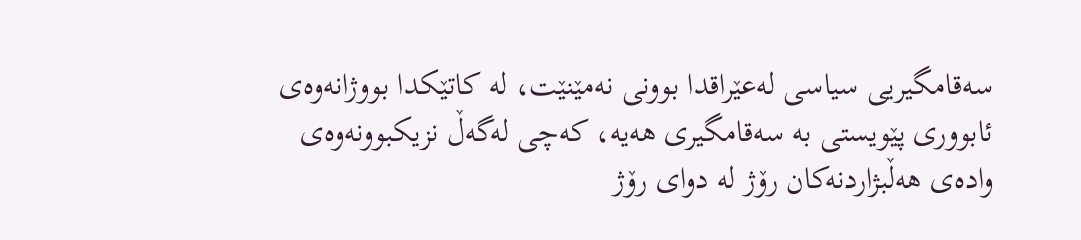سەقامگیریی سیاسی لەعێراقدا بوونی نەمێنێت، لە كاتێكدا بووژانەوەی ئابووری پێویستی بە سەقامگیری هەیە، كەچی لەگەڵ نزیكبوونەوەی وادەی هەڵبژاردنەكان رۆژ لە دوای رۆژ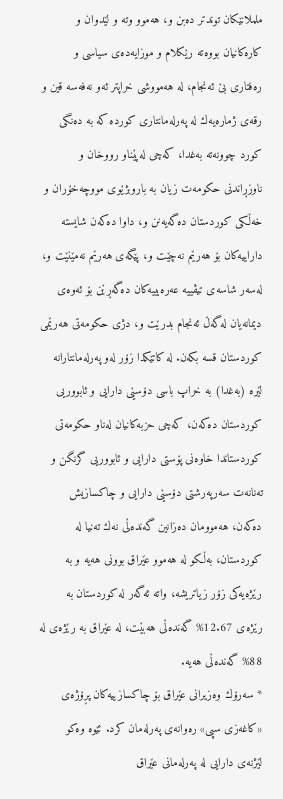ململانێكان توندتر دەبن و، هەموو وتە و لێدوان و كارەكانیان بووەتە رێكلام و موزایەدەی سیاسی و رەفتاری بێ ئەنجام، لە هەمووشی خراپتر ئەو نەفەسە قین و رقەی ژمارەیەك لە پەرلەمانتاری كوردە كە بە دەنگی كورد چوونەتە بەغدا، كەچی لەپێناو رووخان و ناوزڕاندنی حكومەت زیان بە باروبژێوی مووچەخۆران و خەڵكی كوردستان دەگەیەنن و، داوا دەكەن شایستە داراییەكان بۆ هەرێم نەچێت و، پێگەی هەرێم نەمێنێت و، لەسەر شاسەی تیڤییە عەرەبییەكان دەگەڕێن بۆ ئەوەی دیمانەیان لەگەڵ ئەنجام بدرێت و، دژی حكومەتی هەرێمی كوردستان قسە بكەن. لە كاتێكدا زۆر لەو پەرلەمانتارانە لێرە (بەغدا) بە خراپ باسی دۆسێی دارایی و ئابووریی كوردستان دەكەن، كەچی حزبەكانیان لەناو حكومەتی كوردستاندا خاوەنی پۆستی دارایی و ئابووریی گرنگن و تەنانەت سەرپەرشتی دۆسێی دارایی و چاكسازیش دەكەن، هەموومان دەزانین گەندەڵی نەك تەنیا لە كوردستان، بەڵكو لە هەموو عێراق بوونی هەیە و بە رێژەیەكی زۆر زیاتریشە، واتە ئەگەر لە كوردستان بە رێژەی 12.67% گەندەڵی هەبێت، لە عێراق بە رێژەی لە 88% گەندەڵی هەیە.
* سەرۆك وەزیرانی عێراق بۆ چاكسازییەكان پڕۆژەی «كاغەزی سپی» رەوانەی پەرلەمان كرد. ئێوە وەكو لێژنەی دارایی لە پەرلەمانی عێراق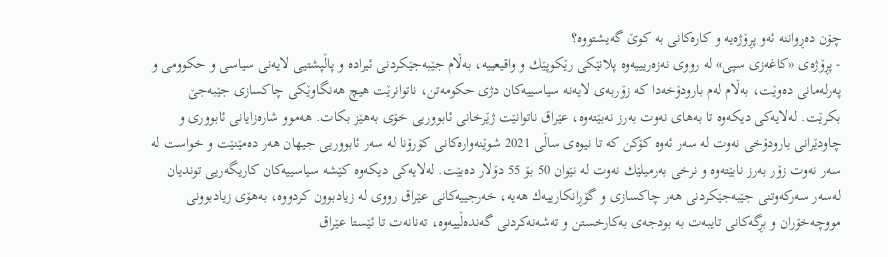چۆن دەڕواننە ئەو پڕۆژەیە و كارەكانی بە كوێ گەیشتووە؟
- پڕۆژەی «كاغەزی سپی» لە رووی نەزەریییەوە پلانێكی رێكوپێك و واقیعییە، بەڵام جێبەجێكردنی ئیرادە و پاڵپشتیی لایەنی سیاسی و حكوومی و پەرلەمانی دەوێت، بەڵام لەم بارودۆخەدا كە زۆربەی لایەنە سیاسییەكان دژی حكومەتن، ناتوانرێت هیچ هەنگاوێكی چاكسازی جێبەجێ بكرێت. لەلایەكی دیكەوە تا بەهای نەوت بەرز نەبێتەوە، عێراق ناتوانێت ژێرخانی ئابووریی خۆی بەهێز بكات. هەموو شارەزایانی ئابووری و چاودێرانی بارودۆخی نەوت لە سەر ئەوە كۆكن كە تا نیوەی ساڵی 2021 شوێنەوارەكانی كۆرۆنا لە سەر ئابووریی جیهان هەر دەمێنێت و خواست لە سەر نەوت زۆر بەرز نابێتەوە و نرخی بەرمیلێك نەوت لە نێوان 50 بۆ 55 دۆلار دەبێت. لەلایەكی دیكەوە كێشە سیاسییەكان كاریگەریی توندیان لەسەر سەركەوتنی جێبەجێكردنی هەر چاكسازی و گۆڕانكارییەك هەیە، خەرجییەكانی عێراق رووی لە زیادبوون كردووە، بەهۆی زیادبوونی مووچەخۆران و بڕگەكانی تایبەت بە بودجەی بەكارخستن و تەشەنەكردنی گەندەڵییەوە، تەنانەت تا ئێستا عێراق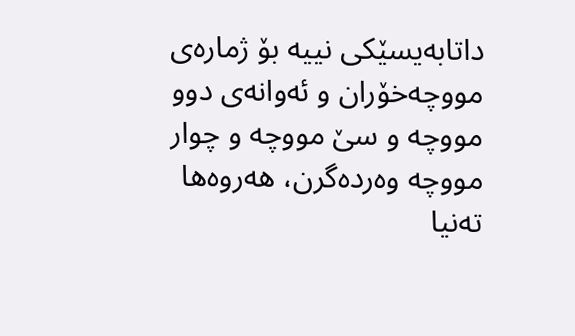داتابەیسێكی نییە بۆ ژمارەی مووچەخۆران و ئەوانەی دوو مووچە و سێ مووچە و چوار مووچە وەردەگرن، هەروەها تەنیا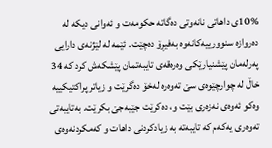10%ی داهاتی نانەوتی دەگاتە حكومەت و ئەوانی دیكە لە دەروازە سنوورییەكانەوە بەفیڕۆ دەچێت. ئێمە لە لێژنەی دارایی پەرلەمان پێشنیارێكی وەرەقەی تایبەتمان پێشكەش كرد كە 34 خاڵ لە چوارچێوەی سێ تەوەرە لەخۆ دەگرێت و زیاتر پراكتیكییە وەكو ئەوەی نەزەری بێت و، دەكرێت جێبەجێ بكرێت. بەتایبەتی تەوەری یەكەم كە تایبەتە بە زیادكردنی داهات و كەمكردنەوەی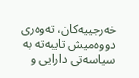خەرجییەكان، تەوەری دووەمیش تایبەتە بە سیاسەتی دارایی و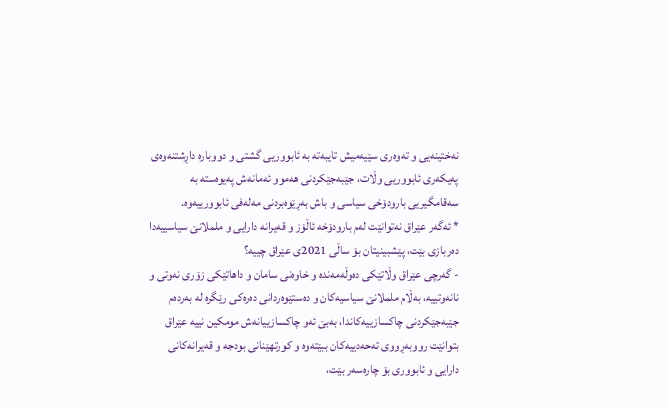نەختینەیی و تەوەری سێیەمیش تایبەتە بە ئابووریی گشتی و دووبارە داڕشتنەوەی پەیكەری ئابووریی وڵات، جێبەجێكردنی هەموو ئەمانەش پەیوەستە بە سەقامگیریی بارودۆخی سیاسی و باش بەڕێوەبردنی مەلەفی ئابوورییەوە.
* ئەگەر عێراق نەتوانێت لەم بارودۆخە ئاڵۆز و قەیرانە دارایی و ململانێ سیاسییەدا دەربازی بێت، پێشبینیتان بۆ ساڵی 2021ی عێراق چییە؟
- گەرچی عێراق وڵاتێكی دەوڵەمەندە و خاوەنی سامان و داهاتێكی زۆری نەوتی و نانەوتییە، بەڵام ململانێ سیاسیەكان و دەستێوەردانی دەرەكی رێگرە لە بەردەم جێبەجێكردنی چاكسازییەكاندا، بەبێ ئەو چاكسازییانەش مومكین نییە عێراق بتوانێت رووبەڕووی تەحەدییەكان ببێتەوە و كورتهێنانی بودجە و قەیرانەكانی دارایی و ئابووری بۆ چارەسەر بێت،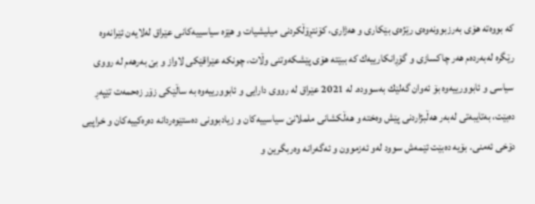كە بووەتە هۆی بەرزبوونەوەی رێژەی بێكاری و هەژاری، كۆنتڕۆڵكردنی میلیشیات و هێزە سیاسییەكانی عێراق لەلایەن ئێرانەوە رێگرە لەبەردەم هەر چاكسازی و گۆڕانكارییەك كە ببێتە هۆی پێشكەوتنی وڵات، چونكە عێراقێكی لاواز و بێ بەرهەم لە رووی سیاسی و ئابوورییەوە بۆ ئەوان گەلێك بەسوودە. لە 2021 عێراق لە رووی دارایی و ئابوورییەوە بە ساڵێكی زۆر زەحمەت تێپەڕ دەبێت، بەتایبەتی لەبەر هەڵبژاردنی پێش وەختە و هەڵكشانی ململانێ سیاسییەكان و زیادبوونی دەستێوەردانە دەرەكییەكان و خراپیی دۆخی ئەمنی. بۆیە دەبێت ئێمەش سوود لەو ئەزموون و ئەگەرانە وەربگرین و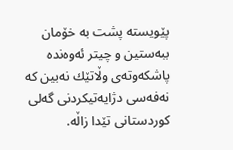پێویستە پشت بە خۆمان ببەستین و چیتر ئەوەندە پاشكەوتەی وڵاتێك نەبین كە نەفەسی دژایەتیكردنی گەلی كوردستانی تێدا زاڵە.